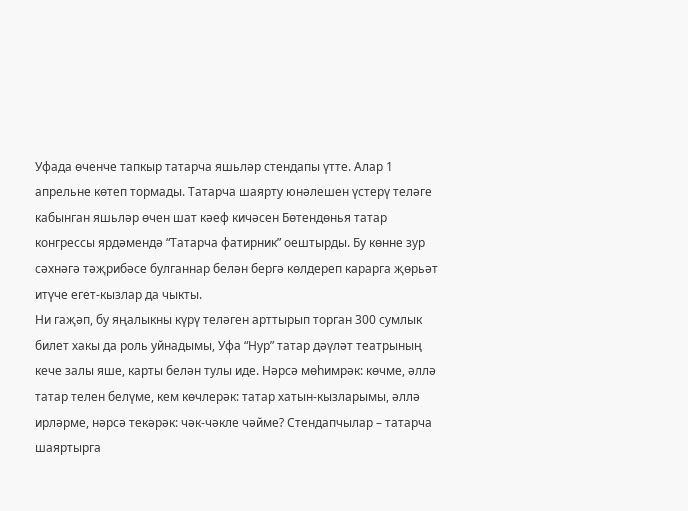Уфада өченче тапкыр татарча яшьләр стендапы үтте. Алар 1 апрельне көтеп тормады. Татарча шаярту юнәлешен үстерү теләге кабынган яшьләр өчен шат кәеф кичәсен Бөтендөнья татар конгрессы ярдәмендә “Татарча фатирник” оештырды. Бу көнне зур сәхнәгә тәҗрибәсе булганнар белән бергә көлдереп карарга җөрьәт итүче егет-кызлар да чыкты.
Ни гаҗәп, бу яңалыкны күрү теләген арттырып торган 300 сумлык билет хакы да роль уйнадымы, Уфа “Нур” татар дәүләт театрының кече залы яше, карты белән тулы иде. Нәрсә мөһимрәк: көчме, әллә татар телен белүме, кем көчлерәк: татар хатын-кызларымы, әллә ирләрме, нәрсә текәрәк: чәк-чәкле чәйме? Стендапчылар – татарча шаяртырга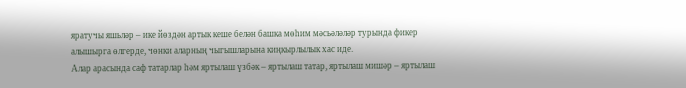яратучы яшьләр – ике йөздән артык кеше белән башка мөһим мәсьәләләр турында фикер алышырга өлгерде, чөнки аларның чыгышларына киңкырлылык хас иде.
Алар арасында саф татарлар һәм яртылаш үзбәк – яртылаш татар, яртылаш мишәр – яртылаш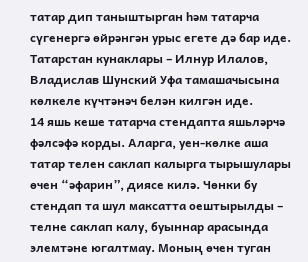татар дип таныштырган һәм татарча сүгенергә өйрәнгән урыс егете дә бар иде. Татарстан кунаклары – Илнур Илалов, Владислав Шунский Уфа тамашачысына көлкеле күчтәнәч белән килгән иде.
14 яшь кеше татарча стендапта яшьләрчә фәлсәфә корды. Аларга, уен-көлке аша татар телен саклап калырга тырышулары өчен “әфарин”, диясе килә. Чөнки бу стендап та шул максатта оештырылды – телне саклап калу, буыннар арасында элемтәне югалтмау. Моның өчен туган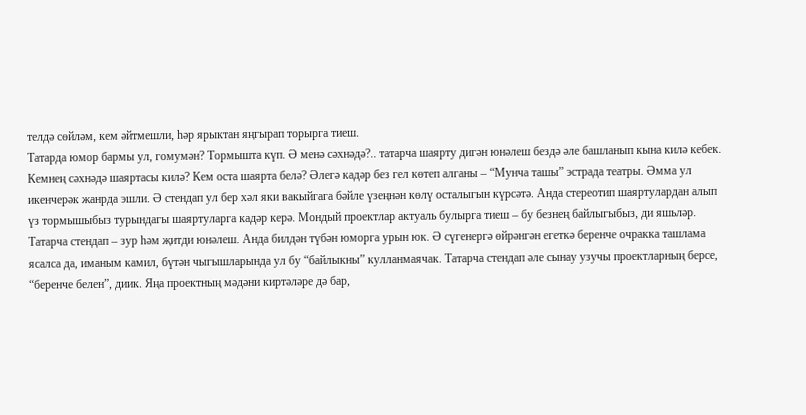телдә сөйләм, кем әйтмешли, һәр ярыктан яңгырап торырга тиеш.
Татарда юмор бармы ул, гомумән? Тормышта күп. Ә менә сәхнәдә?.. татарча шаярту дигән юнәлеш бездә әле башланып кына килә кебек. Кемнең сәхнәдә шаяртасы килә? Кем оста шаярта белә? Әлегә кадәр без гел көтеп алганы – “Мунча ташы” эстрада театры. Әмма ул икенчерәк жанрда эшли. Ә стендап ул бер хәл яки вакыйгага бәйле үзеңнән көлү осталыгын күрсәтә. Анда стереотип шаяртулардан алып үз тормышыбыз турындагы шаяртуларга кадәр керә. Мондый проектлар актуаль булырга тиеш – бу безнең байлыгыбыз, ди яшьләр.
Татарча стендап – зур һәм җитди юнәлеш. Анда билдән түбән юморга урын юк. Ә сүгенергә өйрәнгән егеткә беренче очракка ташлама ясалса да, иманым камил, бүтән чыгышларында ул бу “байлыкны” кулланмаячак. Татарча стендап әле сынау узучы проектларның берсе, “беренче белен”, диик. Яңа проектның мәдәни киртәләре дә бар,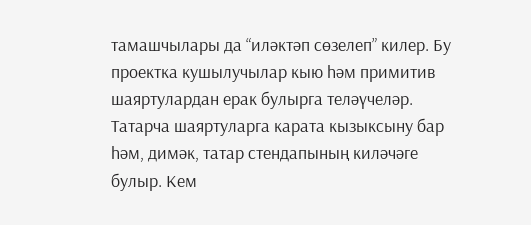тамашчылары да “иләктәп сөзелеп” килер. Бу проектка кушылучылар кыю һәм примитив шаяртулардан ерак булырга теләүчеләр.
Татарча шаяртуларга карата кызыксыну бар һәм, димәк, татар стендапының киләчәге булыр. Кем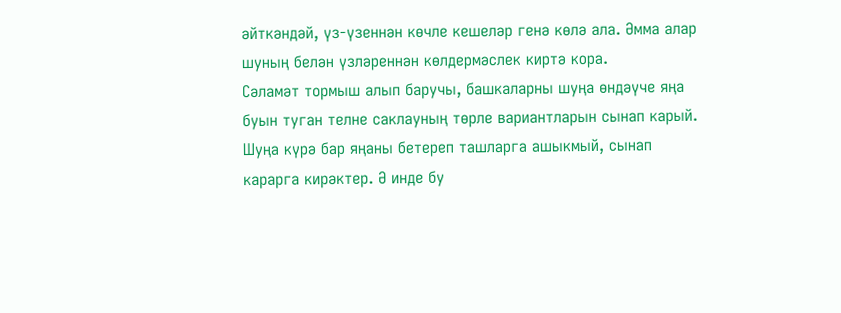әйткәндәй, үз-үзеннән көчле кешеләр генә көлә ала. Әмма алар шуның белән үзләреннән көлдермәслек киртә кора.
Сәламәт тормыш алып баручы, башкаларны шуңа өндәүче яңа буын туган телне саклауның төрле вариантларын сынап карый. Шуңа күрә бар яңаны бетереп ташларга ашыкмый, сынап карарга кирәктер. Ә инде бу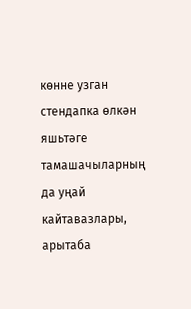көнне узган стендапка өлкән яшьтәге тамашачыларның да уңай кайтавазлары, арытаба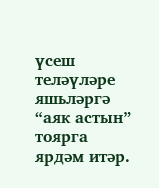үсеш теләүләре яшьләргә “аяк астын” тоярга ярдәм итәр.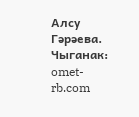Алсу Гәрәева.
Чыганак: omet-rb.com